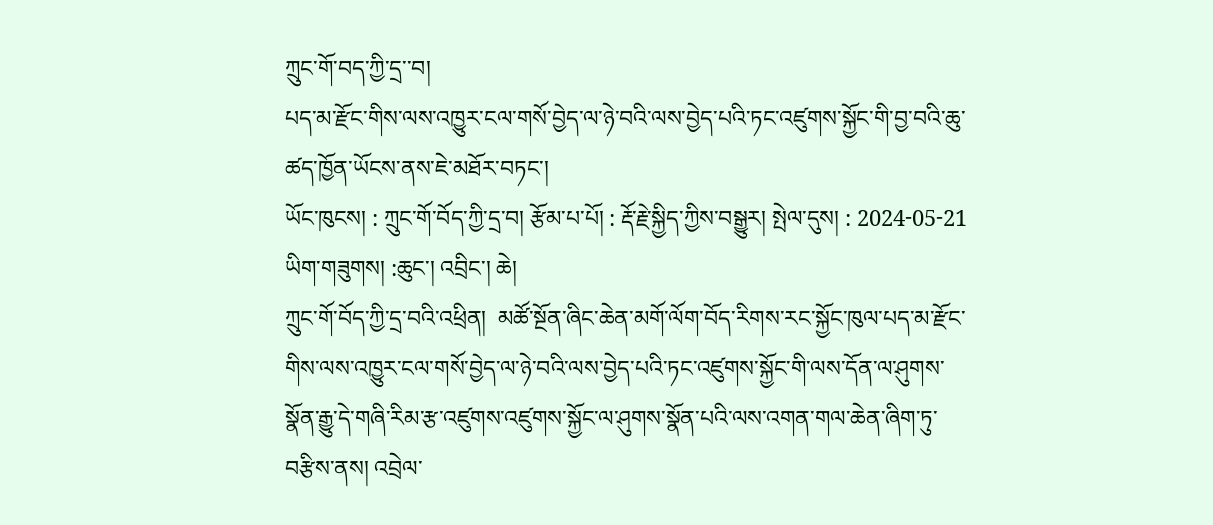ཀྲུང་གོ་བད་ཀྱི་དྲ་་བ།
པད་མ་རྫོང་གིས་ལས་འཁྱུར་ངལ་གསོ་བྱེད་ལ་ཉེ་བའི་ལས་བྱེད་པའི་ཏང་འཛུགས་སྐྱོང་གི་བྱ་བའི་ཆུ་ཚད་ཁྱོན་ཡོངས་ནས་ཇེ་མཐོར་བཏང་།
ཡོང་ཁུངས། : ཀྲུང་གོ་བོད་ཀྱི་དྲ་བ། རྩོམ་པ་པོ། : རྡོ་རྗེ་སྐྱིད་ཀྱིས་བསྒྱུར། སྤེལ་དུས། : 2024-05-21
ཡིག་གཟུགས། :ཆུང་། འབྲིང་། ཆེ།
ཀྲུང་གོ་བོད་ཀྱི་དྲ་བའི་འཕྲིན།  མཚོ་སྔོན་ཞིང་ཆེན་མགོ་ལོག་བོད་རིགས་རང་སྐྱོང་ཁུལ་པད་མ་རྫོང་གིས་ལས་འཁྱུར་ངལ་གསོ་བྱེད་ལ་ཉེ་བའི་ལས་བྱེད་པའི་ཏང་འཛུགས་སྐྱོང་གི་ལས་དོན་ལ་ཤུགས་སྣོན་རྒྱུ་དེ་གཞི་རིམ་རྩ་འཛུགས་འཛུགས་སྐྱོང་ལ་ཤུགས་སྣོན་པའི་ལས་འགན་གལ་ཆེན་ཞིག་ཏུ་བརྩིས་ནས། འབྲེལ་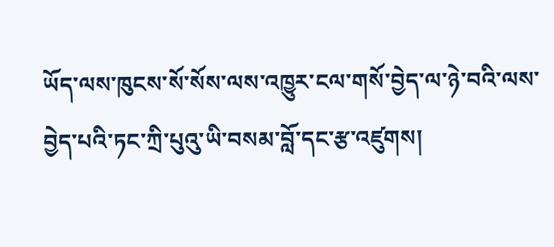ཡོད་ལས་ཁུངས་སོ་སོས་ལས་འཁྱུར་ངལ་གསོ་བྱེད་ལ་ཉེ་བའི་ལས་བྱེད་པའི་ཏང་ཀྲི་པུའུ་ཡི་བསམ་བློ་དང་རྩ་འཛུགས།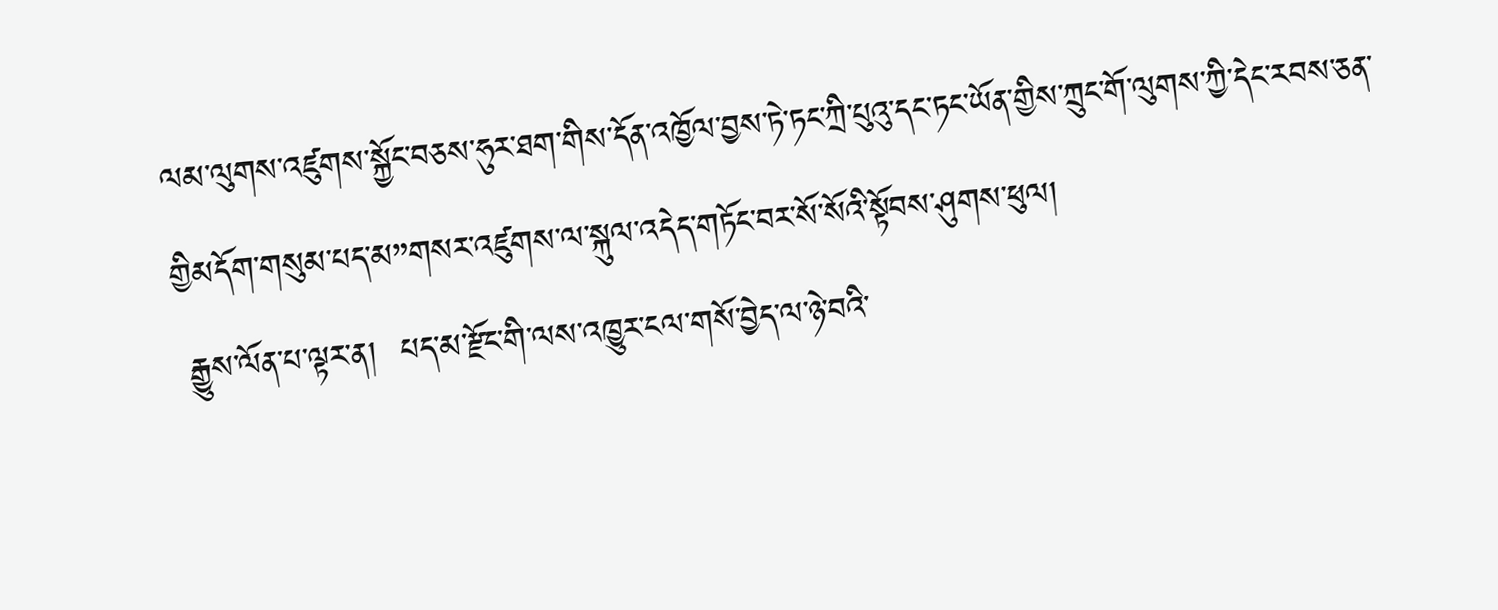ལམ་ལུགས་འཛུགས་སྐྱོང་བཅས་ཧུར་ཐག་གིས་དོན་འཁྱོལ་བྱས་ཏེ་ཏང་ཀྲི་པུའུ་དང་ཏང་ཡོན་གྱིས་ཀྲུང་གོ་ལུགས་ཀྱི་དེང་རབས་ཅན་གྱིམདོག་གསུམ་པད་མ”གསར་འཛུགས་ལ་སྐུལ་འདེད་གཏོང་བར་སོ་སོའི་སྟོབས་ཤུགས་ཕུལ།
 རྒྱུས་ལོན་པ་ལྟར་ན།  པད་མ་རྫོང་གི་ལས་འཁྱུར་ངལ་གསོ་བྱེད་ལ་ཉེ་བའི་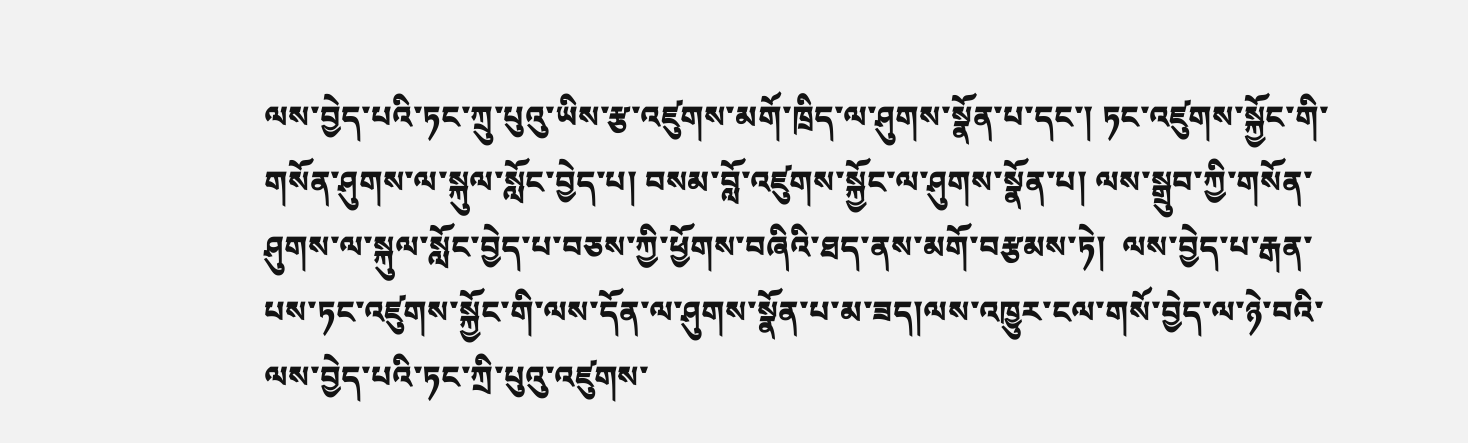ལས་བྱེད་པའི་ཏང་ཀྲུ་པུའུ་ཡིས་རྩ་འཛུགས་མགོ་ཁྲིད་ལ་ཤུགས་སྣོན་པ་དང་། ཏང་འཛུགས་སྐྱོང་གི་གསོན་ཤུགས་ལ་སྐུལ་སློང་བྱེད་པ། བསམ་བློ་འཛུགས་སྐྱོང་ལ་ཤུགས་སྣོན་པ། ལས་སྒྲུབ་ཀྱི་གསོན་ཤུགས་ལ་སྐུལ་སློང་བྱེད་པ་བཅས་ཀྱི་ཕྱོགས་བཞིའི་ཐད་ནས་མགོ་བརྩམས་ཏེ།  ལས་བྱེད་པ་རྒན་པས་ཏང་འཛུགས་སྐྱོང་གི་ལས་དོན་ལ་ཤུགས་སྣོན་པ་མ་ཟད།ལས་འཁྱུར་ངལ་གསོ་བྱེད་ལ་ཉེ་བའི་ལས་བྱེད་པའི་ཏང་ཀྲི་པུའུ་འཛུགས་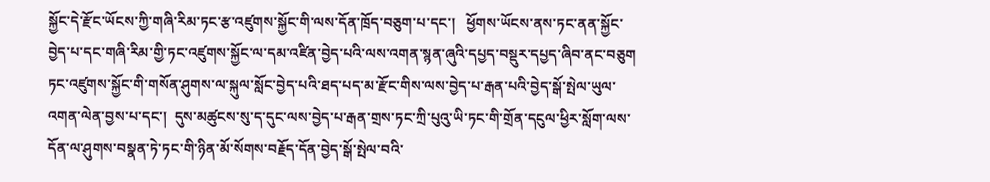སྐྱོང་དེ་རྫོང་ཡོངས་ཀྱི་གཞི་རིམ་ཏང་རྩ་འཛུགས་སྐྱོང་གི་ལས་དོན་ཁྲོད་བཅུག་པ་དང་།   ཕྱོགས་ཡོངས་ནས་ཏང་ནན་སྐྱོང་བྱེད་པ་དང་གཞི་རིམ་གྱི་ཏང་འཛུགས་སྐྱོང་ལ་དམ་འཛིན་བྱེད་པའི་ལས་འགན་སྙན་ཞུའི་དཔྱད་བསྡུར་དཔྱད་ཞིབ་ནང་བཅུག   ཏང་འཛུགས་སྐྱོང་གི་གསོན་ཤུགས་ལ་སྐུལ་སློང་བྱེད་པའི་ཐད་པད་མ་རྫོང་གིས་ལས་བྱེད་པ་རྒན་པའི་བྱེད་སྒོ་སྤེལ་ཡུལ་འགན་ལེན་བྱས་པ་དང་།  དུས་མཚུངས་སུ་ད་དུང་ལས་བྱེད་པ་རྒན་གྲས་ཏང་ཀྲི་པུའུ་ཡི་ཏང་གི་གྲོན་དངུལ་ཕྱིར་སློག་ལས་དོན་ལ་ཤུགས་བསྣན་ཏེ་ཏང་གི་ཉིན་མོ་སོགས་བརྗོད་དོན་བྱེད་སྒོ་སྤེལ་བའི་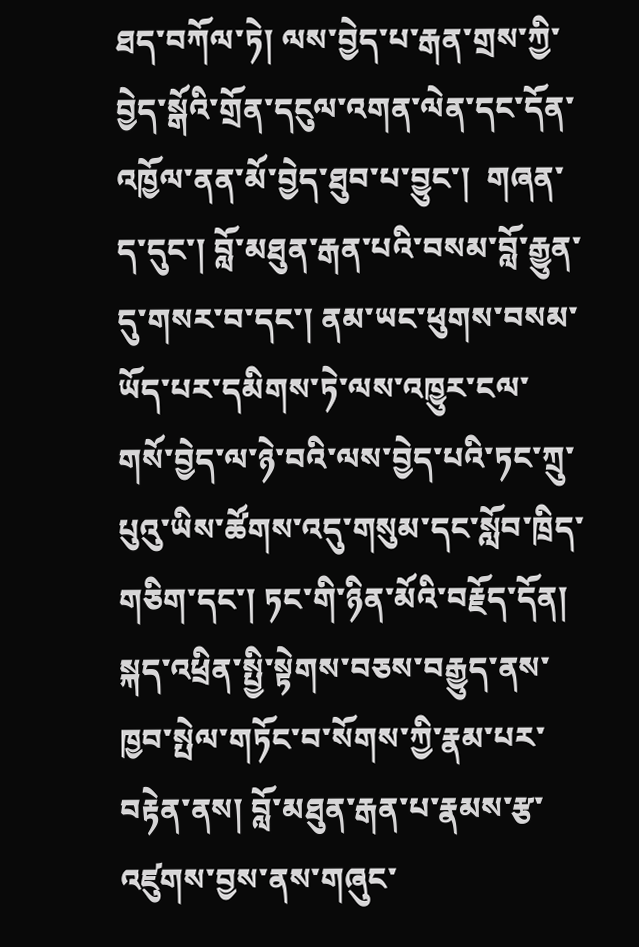ཐད་བཀོལ་ཏེ། ལས་བྱེད་པ་རྒན་གྲས་ཀྱི་བྱེད་སྒོའི་གྲོན་དངུལ་འགན་ལེན་དང་དོན་འཁྱོལ་ནན་མོ་བྱེད་ཐུབ་པ་བྱུང་།  གཞན་ད་དུང་། བློ་མཐུན་རྒན་པའི་བསམ་བློ་རྒྱུན་དུ་གསར་བ་དང་། ནམ་ཡང་ཕུགས་བསམ་ཡོད་པར་དམིགས་ཏེ་ལས་འཁྱུར་ངལ་གསོ་བྱེད་ལ་ཉེ་བའི་ལས་བྱེད་པའི་ཏང་ཀྲུ་པུའུ་ཡིས་ཚོགས་འདུ་གསུམ་དང་སློབ་ཁྲིད་གཅིག་དང་། ཏང་གི་ཉིན་མོའི་བརྗོད་དོན། སྐད་འཕྲིན་སྤྱི་སྟེགས་བཅས་བརྒྱུད་ནས་ཁྱབ་སྤེལ་གཏོང་བ་སོགས་ཀྱི་རྣམ་པར་བརྟེན་ནས། བློ་མཐུན་རྒན་པ་རྣམས་རྩ་འཛུགས་བྱས་ནས་གཞུང་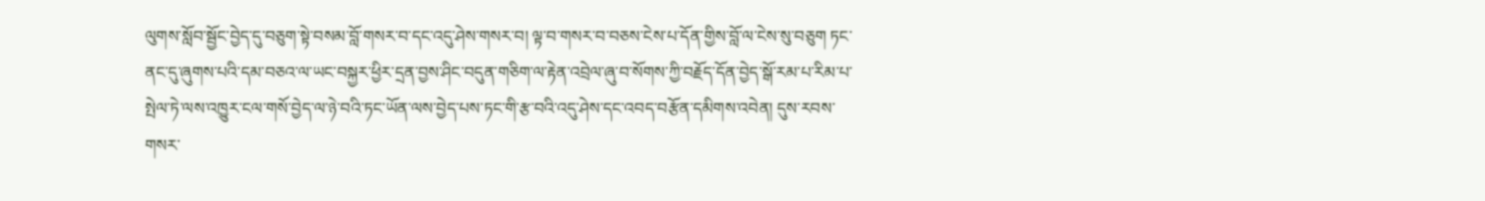ལུགས་སློབ་སྦྱོང་བྱེད་དུ་བཅུག་སྟེ་བསམ་བློ་གསར་བ་དང་འདུ་ཤེས་གསར་བ། ལྟ་བ་གསར་བ་བཅས་ངེས་པ་དོན་གྱིས་བློ་ལ་ངེས་སུ་བཅུག ཏང་ནང་དུ་ཞུགས་པའི་དམ་བཅའ་ལ་ཡང་བསྐྱར་ཕྱིར་དྲན་བྱས་ཤིང་བདུན་གཅིག་ལ་རྟེན་འབྲེལ་ཞུ་བ་སོགས་ཀྱི་བརྗོད་དོན་བྱེད་སྒོ་རམ་པ་རིམ་པ་སྤེལ་ཏེ་ལས་འཁྱུར་ངལ་གསོ་བྱེད་ལ་ཉེ་བའི་ཏང་ཡོན་ལས་བྱེད་པས་ཏང་གི་རྩ་བའི་འདུ་ཤེས་དང་འབད་བརྩོན་དམིགས་འབེན། དུས་རབས་གསར་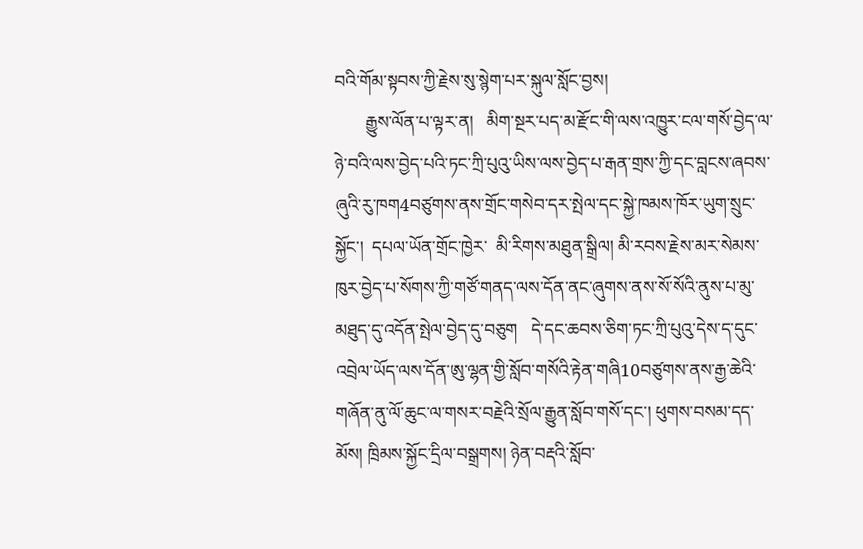བའི་གོམ་སྟབས་ཀྱི་རྗེས་སུ་སྙེག་པར་སྐུལ་སློང་བྱས།
       རྒྱུས་ལོན་པ་ལྟར་ན།   མིག་སྔར་པད་མ་རྫོང་གི་ལས་འཁྱུར་ངལ་གསོ་བྱེད་ལ་ཉེ་བའི་ལས་བྱེད་པའི་ཏང་ཀྲི་པུའུ་ཡིས་ལས་བྱེད་པ་རྒན་གྲས་ཀྱི་དང་བླངས་ཞབས་ཞུའི་རུ་ཁག4བཙུགས་ནས་གྲོང་གསེབ་དར་སྤེལ་དང་སྐྱེ་ཁམས་ཁོར་ཡུག་སྲུང་སྐྱོང་།  དཔལ་ཡོན་གྲོང་ཁྱེར་  མི་རིགས་མཐུན་སྒྲིལ། མི་རབས་རྗེས་མར་སེམས་ཁུར་བྱེད་པ་སོགས་ཀྱི་གཙོ་གནད་ལས་དོན་ནང་ཞུགས་ནས་སོ་སོའི་ནུས་པ་མུ་མཐུད་དུ་འདོན་སྤེལ་བྱེད་དུ་བཅུག   དེ་དང་ཆབས་ཅིག་ཏང་ཀྲི་པུའུ་དེས་ད་དུང་འབྲེལ་ཡོད་ལས་དོན་ཨུ་ལྷན་གྱི་སློབ་གསོའི་རྟེན་གཞི10བཙུགས་ནས་རྒྱ་ཆེའི་གཞོན་ནུ་ལོ་ཆུང་ལ་གསར་བརྗེའི་སྲོལ་རྒྱུན་སློབ་གསོ་དང་། ཕུགས་བསམ་དད་མོས། ཁྲིམས་སྐྱོང་དྲིལ་བསྒྲགས། ཉེན་བརྡའི་སློབ་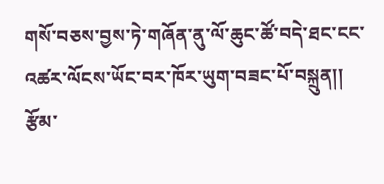གསོ་བཅས་བྱས་ཏེ་གཞོན་ནུ་ལོ་ཆུང་ཚོ་བདེ་ཐང་ངང་འཚར་ལོངས་ཡོང་བར་ཁོར་ཡུག་བཟང་པོ་བསྐྲུན།།
རྩོམ་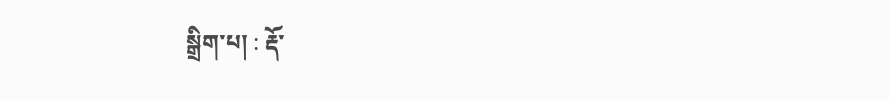སྒྲིག་པ། : རྡོ་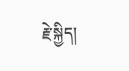རྗེ་སྐྱིད།